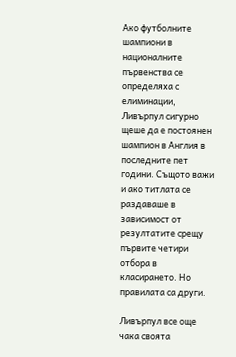Ако футболните шампиони в националните първенства се определяха с елиминации, Ливърпул сигурно щеше да е постоянен шампион в Англия в последните пет години. Същото важи и ако титлата се раздаваше в зависимост от резултатите срещу първите четири отбора в класирането. Но правилата са други.

Ливърпул все още чака своята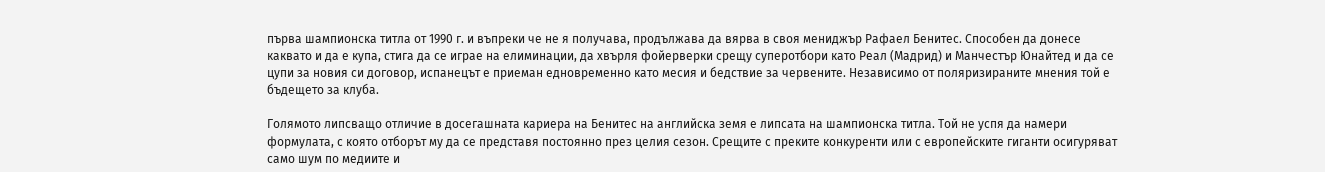първа шампионска титла от 1990 г. и въпреки че не я получава, продължава да вярва в своя мениджър Рафаел Бенитес. Способен да донесе каквато и да е купа, стига да се играе на елиминации, да хвърля фойерверки срещу суперотбори като Реал (Мадрид) и Манчестър Юнайтед и да се цупи за новия си договор, испанецът е приеман едновременно като месия и бедствие за червените. Независимо от поляризираните мнения той е бъдещето за клуба.

Голямото липсващо отличие в досегашната кариера на Бенитес на английска земя е липсата на шампионска титла. Той не успя да намери формулата, с която отборът му да се представя постоянно през целия сезон. Срещите с преките конкуренти или с европейските гиганти осигуряват само шум по медиите и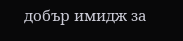добър имидж за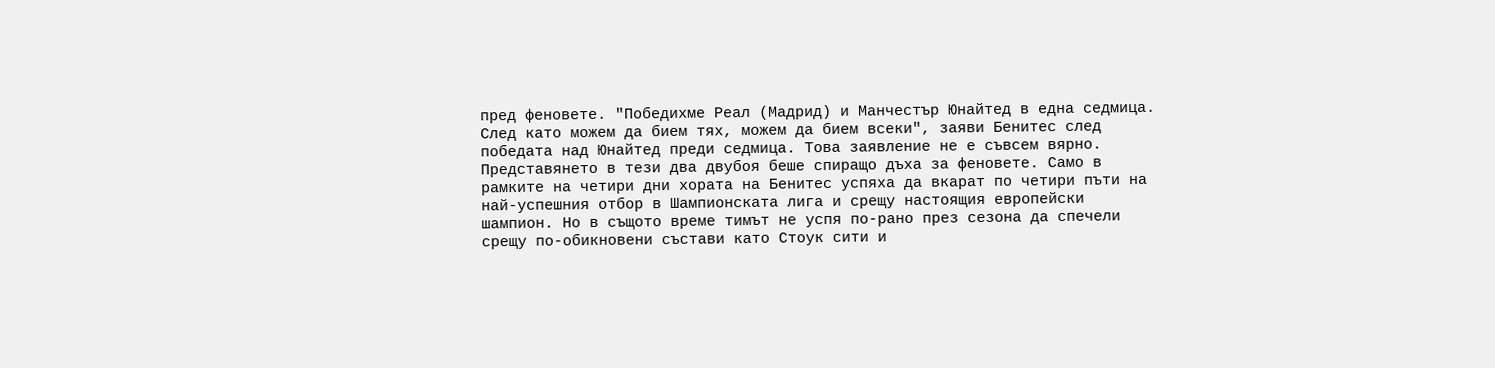пред феновете. "Победихме Реал (Мадрид) и Манчестър Юнайтед в една седмица. След като можем да бием тях, можем да бием всеки", заяви Бенитес след победата над Юнайтед преди седмица. Това заявление не е съвсем вярно. Представянето в тези два двубоя беше спиращо дъха за феновете. Само в рамките на четири дни хората на Бенитес успяха да вкарат по четири пъти на най-успешния отбор в Шампионската лига и срещу настоящия европейски шампион. Но в същото време тимът не успя по-рано през сезона да спечели срещу по-обикновени състави като Стоук сити и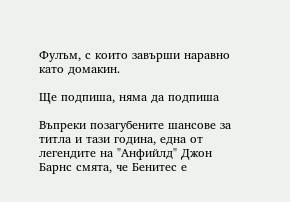Фулъм, с които завърши наравно като домакин.

Ще подпиша, няма да подпиша

Въпреки позагубените шансове за титла и тази година, една от легендите на "Анфийлд" Джон Барнс смята, че Бенитес е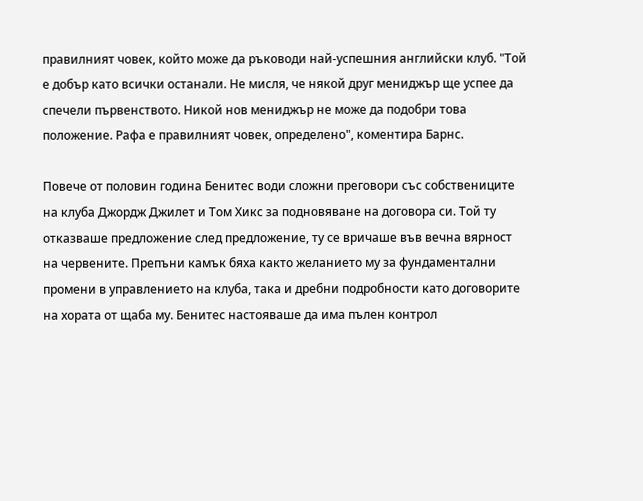правилният човек, който може да ръководи най-успешния английски клуб. "Той е добър като всички останали. Не мисля, че някой друг мениджър ще успее да спечели първенството. Никой нов мениджър не може да подобри това положение. Рафа е правилният човек, определено", коментира Барнс.

Повече от половин година Бенитес води сложни преговори със собствениците на клуба Джордж Джилет и Том Хикс за подновяване на договора си. Той ту отказваше предложение след предложение, ту се вричаше във вечна вярност на червените. Препъни камък бяха както желанието му за фундаментални промени в управлението на клуба, така и дребни подробности като договорите на хората от щаба му. Бенитес настояваше да има пълен контрол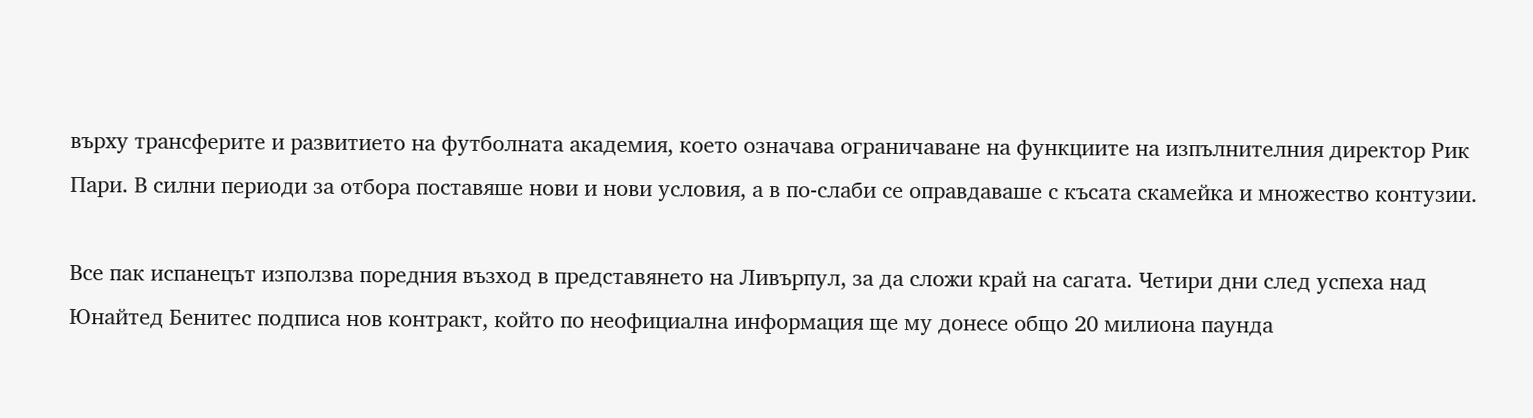върху трансферите и развитието на футболната академия, което означава ограничаване на функциите на изпълнителния директор Рик Пари. В силни периоди за отбора поставяше нови и нови условия, а в по-слаби се оправдаваше с късата скамейка и множество контузии.

Все пак испанецът използва поредния възход в представянето на Ливърпул, за да сложи край на сагата. Четири дни след успеха над Юнайтед Бенитес подписа нов контракт, който по неофициална информация ще му донесе общо 20 милиона паунда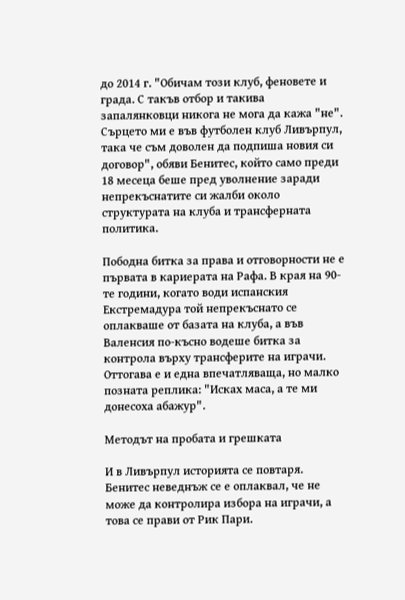до 2014 г. "Обичам този клуб, феновете и града. С такъв отбор и такива запалянковци никога не мога да кажа "не". Сърцето ми е във футболен клуб Ливърпул, така че съм доволен да подпиша новия си договор", обяви Бенитес, който само преди 18 месеца беше пред уволнение заради непрекъснатите си жалби около структурата на клуба и трансферната политика.

Пободна битка за права и отговорности не е първата в кариерата на Рафа. В края на 90-те години, когато води испанския Екстремадура той непрекъснато се оплакваше от базата на клуба, а във Валенсия по-късно водеше битка за контрола върху трансферите на играчи. Оттогава е и една впечатляваща, но малко позната реплика: "Исках маса, а те ми донесоха абажур".

Методът на пробата и грешката

И в Ливърпул историята се повтаря. Бенитес неведнъж се е оплаквал, че не може да контролира избора на играчи, а това се прави от Рик Пари.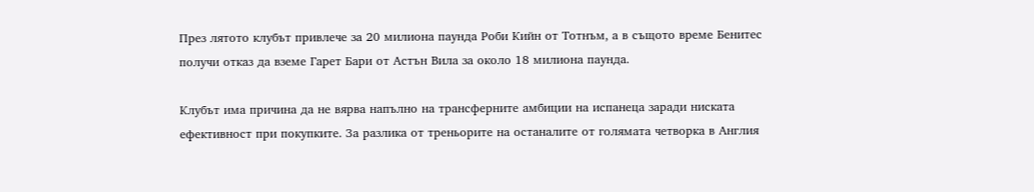През лятото клубът привлече за 20 милиона паунда Роби Кийн от Тотнъм, а в същото време Бенитес получи отказ да вземе Гарет Бари от Астън Вила за около 18 милиона паунда.

Клубът има причина да не вярва напълно на трансферните амбиции на испанеца заради ниската ефективност при покупките. За разлика от треньорите на останалите от голямата четворка в Англия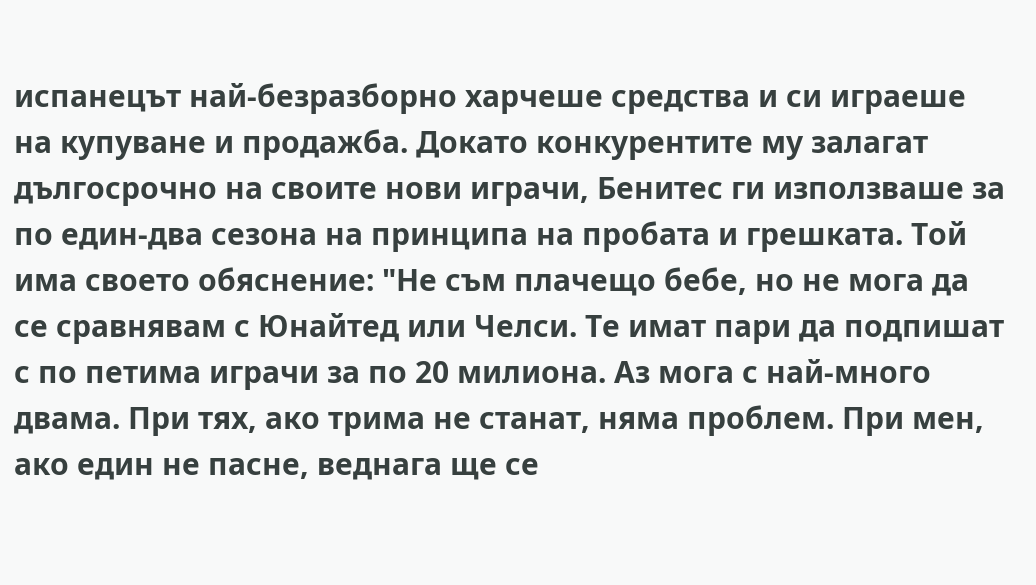испанецът най-безразборно харчеше средства и си играеше на купуване и продажба. Докато конкурентите му залагат дългосрочно на своите нови играчи, Бенитес ги използваше за по един-два сезона на принципа на пробата и грешката. Той има своето обяснение: "Не съм плачещо бебе, но не мога да се сравнявам с Юнайтед или Челси. Те имат пари да подпишат с по петима играчи за по 20 милиона. Аз мога с най-много двама. При тях, ако трима не станат, няма проблем. При мен, ако един не пасне, веднага ще се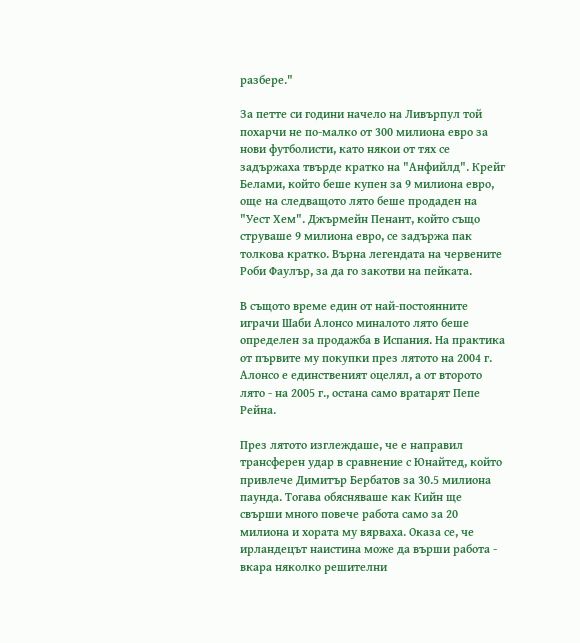разбере."

За петте си години начело на Ливърпул той похарчи не по-малко от 300 милиона евро за нови футболисти, като някои от тях се задържаха твърде кратко на "Анфийлд". Крейг Белами, който беше купен за 9 милиона евро, още на следващото лято беше продаден на "Уест Хем". Джърмейн Пенант, който също струваше 9 милиона евро, се задържа пак толкова кратко. Върна легендата на червените Роби Фаулър, за да го закотви на пейката.

В същото време един от най-постоянните играчи Шаби Алонсо миналото лято беше определен за продажба в Испания. На практика от първите му покупки през лятото на 2004 г. Алонсо е единственият оцелял, а от второто лято - на 2005 г., остана само вратарят Пепе Рейна.

През лятото изглеждаше, че е направил трансферен удар в сравнение с Юнайтед, който привлече Димитър Бербатов за 30.5 милиона паунда. Тогава обясняваше как Кийн ще свърши много повече работа само за 20 милиона и хората му вярваха. Оказа се, че ирландецът наистина може да върши работа - вкара няколко решителни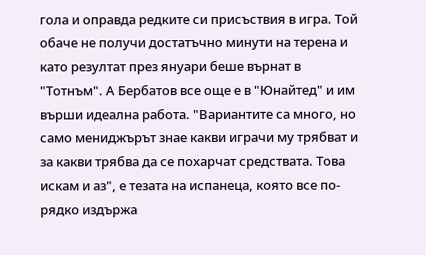гола и оправда редките си присъствия в игра. Той обаче не получи достатъчно минути на терена и като резултат през януари беше върнат в "Тотнъм". А Бербатов все още е в "Юнайтед" и им върши идеална работа. "Вариантите са много, но само мениджърът знае какви играчи му трябват и за какви трябва да се похарчат средствата. Това искам и аз", е тезата на испанеца, която все по-рядко издържа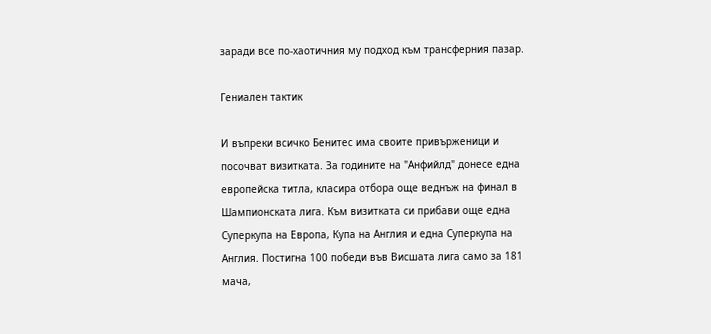заради все по-хаотичния му подход към трансферния пазар.

Гениален тактик

И въпреки всичко Бенитес има своите привърженици и посочват визитката. За годините на "Анфийлд" донесе една европейска титла, класира отбора още веднъж на финал в Шампионската лига. Към визитката си прибави още една Суперкупа на Европа, Купа на Англия и една Суперкупа на Англия. Постигна 100 победи във Висшата лига само за 181 мача,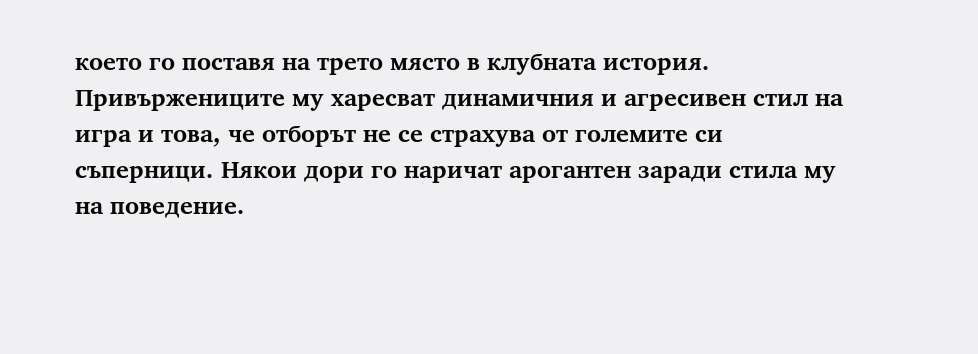което го поставя на трето място в клубната история. Привържениците му харесват динамичния и агресивен стил на игра и това, че отборът не се страхува от големите си съперници. Някои дори го наричат арогантен заради стила му на поведение.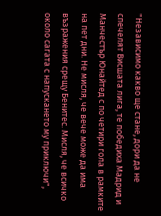"Независимо какво ще стане, дори да не спечелят Висшата лига, те победиха Мадрид и Манчестър Юнайтед с по четири гола в рамките на пет дни. Не мисля, че вече може да има възражения срещу Бенитес. Мисля, че всичко около сагата с напускането му приключи",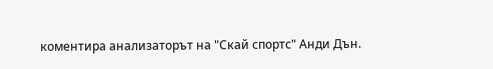коментира анализаторът на "Скай спортс" Анди Дън.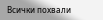Всички похвали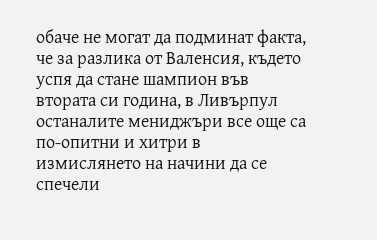обаче не могат да подминат факта, че за разлика от Валенсия, където успя да стане шампион във втората си година, в Ливърпул останалите мениджъри все още са по-опитни и хитри в измислянето на начини да се спечели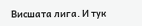Висшата лига. И тук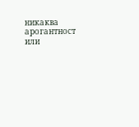никаква арогантност или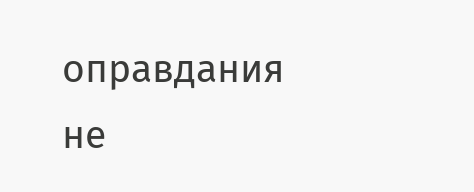оправдания не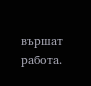вършат работа.